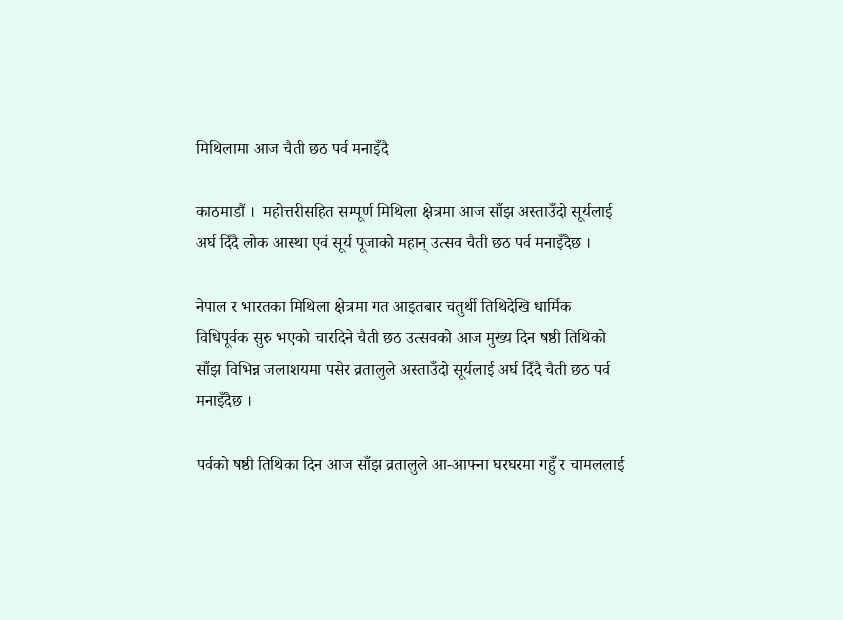मिथिलामा आज चैती छठ पर्व मनाइँदै

काठमाडौं ।  महोत्तरीसहित सम्पूर्ण मिथिला क्षेत्रमा आज साँझ अस्ताउँदो सूर्यलाई अर्घ दिँदै लोक आस्था एवं सूर्य पूजाको महान् उत्सव चैती छठ पर्व मनाइँदैछ ।

नेपाल र भारतका मिथिला क्षेत्रमा गत आइतबार चतुर्थी तिथिदेखि धार्मिक विधिपूर्वक सुरु भएको चारदिने चैती छठ उत्सवको आज मुख्य दिन षष्ठी तिथिको साँझ विभिन्न जलाशयमा पसेर व्रतालुले अस्ताउँदो सूर्यलाई अर्घ दिँदै चैती छठ पर्व मनाइँदैछ ।

पर्वको षष्ठी तिथिका दिन आज साँझ व्रतालुले आ-आफ्ना घरघरमा गहुँ र चामललाई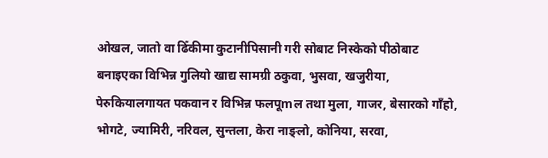ओखल, जातो वा ढिँकीमा कुटानीपिसानी गरी सोबाट निस्केको पीठोबाट बनाइएका विभिन्न गुलियो खाद्य सामग्री ठकुवा, भुसवा, खजुरीया, पेरुकियालगायत पकवान र विभिन्न फलपूmल तथा मुला, गाजर, बेसारको गाँहो, भोगटे, ज्यामिरी, नरिवल, सुन्तला, केरा नाङ्लो, कोनिया, सरवा,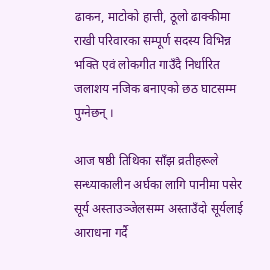ढाकन, माटोको हात्ती, ठूलो ढाक्कीमा राखी परिवारका सम्पूर्ण सदस्य विभिन्न भक्ति एवं लोकगीत गाउँदै निर्धारित जलाशय नजिक बनाएको छठ घाटसम्म पुग्नेछन् ।

आज षष्ठी तिथिका साँझ व्रतीहरूले सन्ध्याकालीन अर्घका लागि पानीमा पसेर सूर्य अस्ताउञ्जेलसम्म अस्ताउँदो सूर्यलाई आराधना गर्दै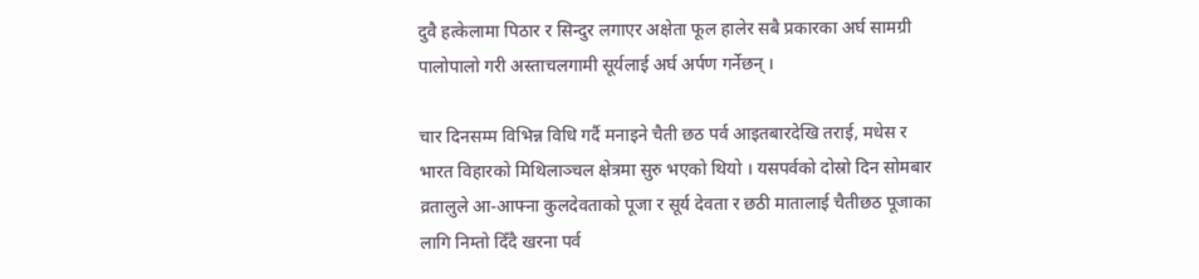दुवै हत्केलामा पिठार र सिन्दुर लगाएर अक्षेता फूल हालेर सबै प्रकारका अर्घ सामग्री पालोपालो गरी अस्ताचलगामी सूर्यलाई अर्घ अर्पण गर्नेछन् ।

चार दिनसम्म विभिन्न विधि गर्दै मनाइने चैती छठ पर्व आइतबारदेखि तराई, मधेस र भारत विहारको मिथिलाञ्चल क्षेत्रमा सुरु भएको थियो । यसपर्वको दोस्रो दिन सोमबार व्रतालुले आ-आफ्ना कुलदेवताको पूजा र सूर्य देवता र छठी मातालाई चैतीछठ पूजाका लागि निम्तो दिँदै खरना पर्व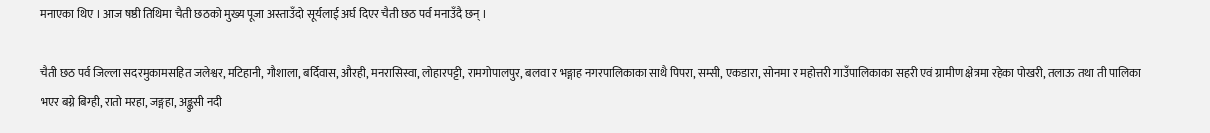मनाएका थिए । आज षष्ठी तिथिमा चैती छठको मुख्य पूजा अस्ताउँदो सूर्यलाई अर्घ दिएर चैती छठ पर्व मनाउँदै छन् ।

चैती छठ पर्व जिल्ला सदरमुकामसहित जलेश्वर, मटिहानी, गौशाला, बर्दिवास, औरही, मनरासिस्वा, लोहारपट्टी, रामगोपालपुर, बलवा र भङ्गाह नगरपालिकाका साथै पिपरा, सम्सी, एकडारा, सोनमा र महोत्तरी गाउँपालिकाका सहरी एवं ग्रामीण क्षेत्रमा रहेका पोखरी, तलाऊ तथा ती पालिका भएर बग्ने बिग्ही, रातो मरहा, जङ्गहा, अङ्कुसी नदी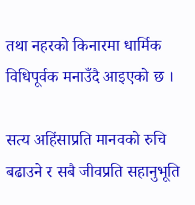तथा नहरको किनारमा धार्मिक विधिपूर्वक मनाउँदै आइएको छ ।

सत्य अहिंसाप्रति मानवको रुचि बढाउने र सबै जीवप्रति सहानुभूति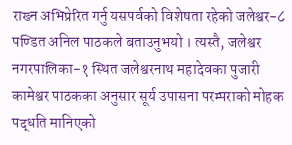राख्न अभिप्रेरित गर्नु यसपर्वको विशेषता रहेको जलेश्वर-८ पण्डित अनिल पाठकले बताउनुभयो । त्यस्तै, जलेश्वर नगरपालिका-१ स्थित जलेश्वरनाथ महादेवका पुजारी कामेश्वर पाठकका अनुसार सूर्य उपासना परम्पराको मोहक पद्धति मानिएको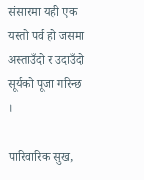संसारमा यही एक यस्तो पर्व हो जसमा अस्ताउँदो र उदाउँदो सूर्यको पूजा गरिन्छ ।

पारिवारिक सुख,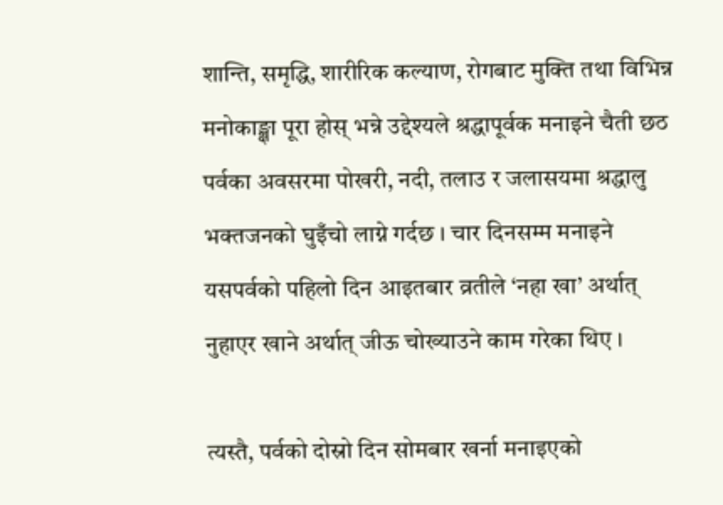शान्ति, समृद्धि, शारीरिक कल्याण, रोगबाट मुक्ति तथा विभिन्न मनोकाङ्क्षा पूरा होस् भन्ने उद्देश्यले श्रद्धापूर्वक मनाइने चैती छठ पर्वका अवसरमा पोखरी, नदी, तलाउ र जलासयमा श्रद्धालु भक्तजनको घुइँचो लाग्ने गर्दछ । चार दिनसम्म मनाइने यसपर्वको पहिलो दिन आइतबार व्रतीले ‘नहा खा’ अर्थात् नुहाएर खाने अर्थात् जीऊ चोख्याउने काम गरेका थिए ।

त्यस्तै, पर्वको दोस्रो दिन सोमबार खर्ना मनाइएको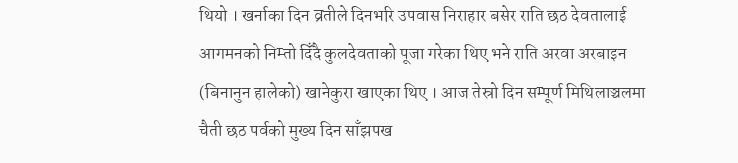थियो । खर्नाका दिन व्रतीले दिनभरि उपवास निराहार बसेर राति छठ देवतालाई आगमनको निम्तो दिँदै कुलदेवताको पूजा गरेका थिए भने राति अरवा अरबाइन (बिनानुन हालेको) खानेकुरा खाएका थिए । आज तेस्रो दिन सम्पूर्ण मिथिलाञ्चलमा चैती छठ पर्वको मुख्य दिन साँझपख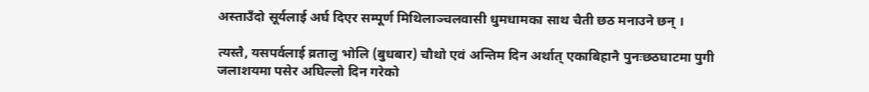अस्ताउँदो सूर्यलाई अर्घ दिएर सम्पूर्ण मिथिलाञ्चलवासी धुमधामका साथ चैती छठ मनाउने छन् ।

त्यस्तै, यसपर्वलाई व्रतालु भोलि (बुधबार) चौथो एवं अन्तिम दिन अर्थात् एकाबिहानै पुनःछठघाटमा पुगी जलाशयमा पसेर अघिल्लो दिन गरेको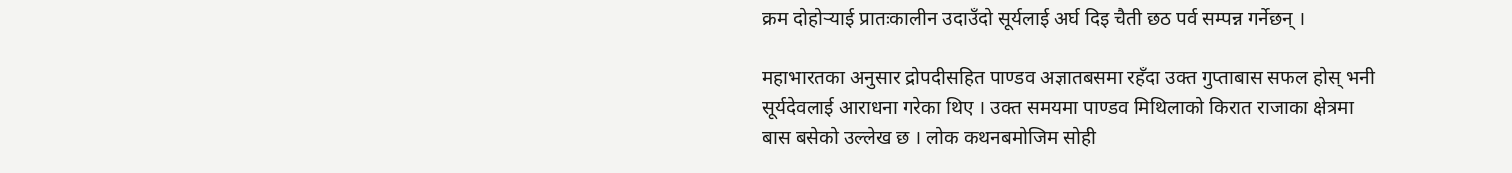क्रम दोहोर्‍याई प्रातःकालीन उदाउँदो सूर्यलाई अर्घ दिइ चैती छठ पर्व सम्पन्न गर्नेछन् ।

महाभारतका अनुसार द्रोपदीसहित पाण्डव अज्ञातबसमा रहँदा उक्त गुप्ताबास सफल होस् भनी सूर्यदेवलाई आराधना गरेका थिए । उक्त समयमा पाण्डव मिथिलाको किरात राजाका क्षेत्रमा बास बसेको उल्लेख छ । लोक कथनबमोजिम सोही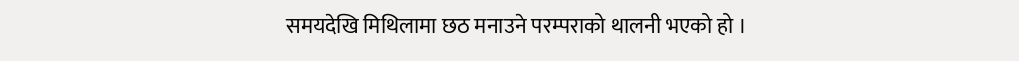समयदेखि मिथिलामा छठ मनाउने परम्पराको थालनी भएको हो ।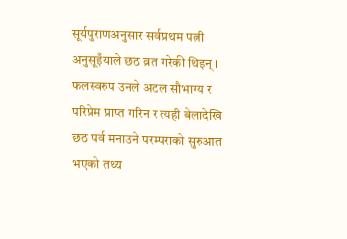सूर्यपुराणअनुसार सर्वप्रथम पत्नी अनुसूइँयाले छठ व्रत गरेकी थिइन् । फलस्वरुप उनले अटल सौभाग्य र परिप्रेम प्राप्त गरिन र त्यही बेलादेखि छठ पर्व मनाउने परम्पराको सुरुआत भएको तथ्य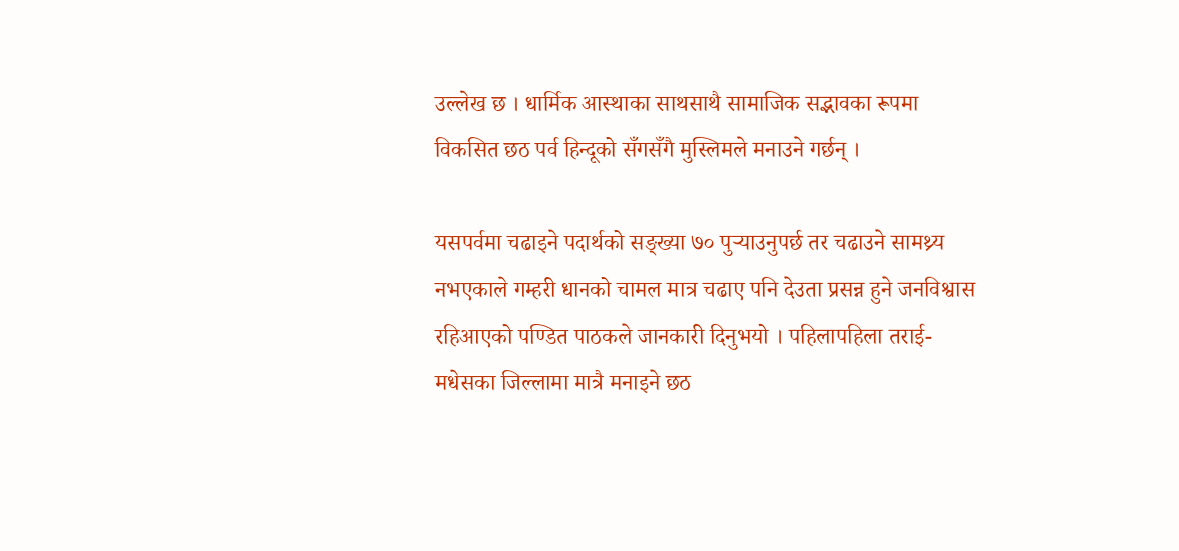उल्लेख छ । धार्मिक आस्थाका साथसाथै सामाजिक सद्भावका रूपमा विकसित छठ पर्व हिन्दूको सँगसँगै मुस्लिमले मनाउने गर्छन् ।

यसपर्वमा चढाइने पदार्थको सङ्ख्या ७० पुर्‍याउनुपर्छ तर चढाउने सामथ्र्य नभएकाले गम्हरी धानको चामल मात्र चढाए पनि देउता प्रसन्न हुने जनविश्वास रहिआएको पण्डित पाठकले जानकारी दिनुभयो । पहिलापहिला तराई-मधेसका जिल्लामा मात्रै मनाइने छठ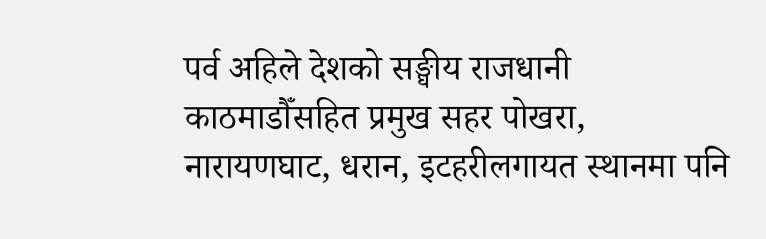पर्व अहिले देशको सङ्घीय राजधानी काठमाडौँसहित प्रमुख सहर पोखरा, नारायणघाट, धरान, इटहरीलगायत स्थानमा पनि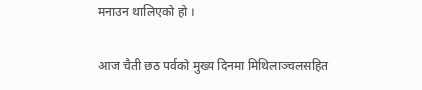मनाउन थालिएको हो ।

आज चैती छठ पर्वको मुख्य दिनमा मिथिलाञ्चलसहित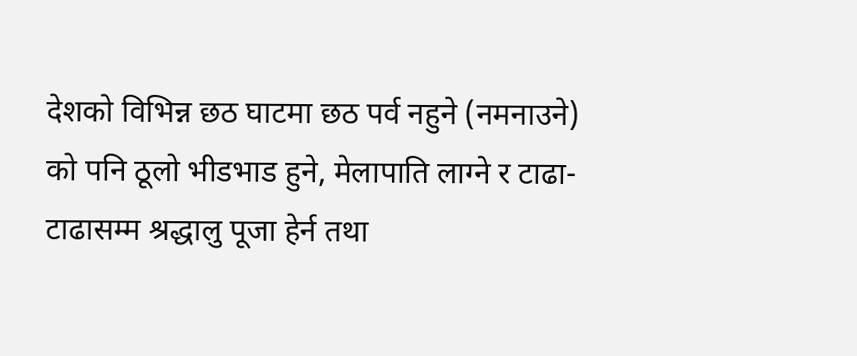देशको विभिन्न छठ घाटमा छठ पर्व नहुने (नमनाउने) को पनि ठूलो भीडभाड हुने, मेलापाति लाग्ने र टाढा-टाढासम्म श्रद्धालु पूजा हेर्न तथा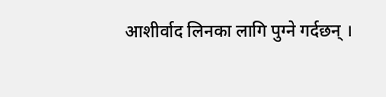आशीर्वाद लिनका लागि पुग्ने गर्दछन् ।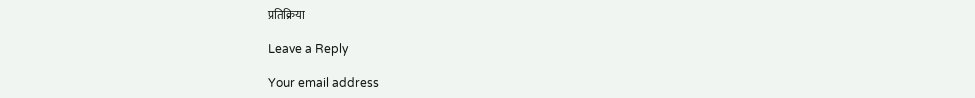प्रतिक्रिया

Leave a Reply

Your email address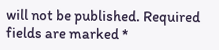will not be published. Required fields are marked *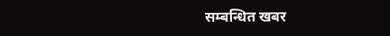सम्बन्धित खबर